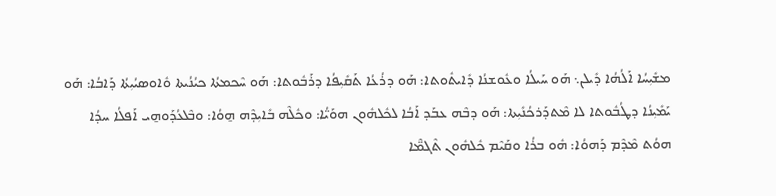ܡܫܺܝܼܚܳܐ ܐܰܠܳܗܳܐ ܕܺܝܠܢ܆ ܗܰܘ ܚܰܝܠܳܐ ܘܥܽܘܫܢܳܐ ܕܺܐܝܬܽܘܬܐ: ܗܰܘ ܕܪܳܥܳܐ ܬܰܩܺܝܼܦܳܐ ܕܪܰܒܽܘܬܐ: ܗܰܘ ܚܶܟܡܬܳܐ ܟܝܳܢܳܝܬܐ ܘܽܐܘܣܝܳܝܼܬܳܐ ܕܰܐܒܳܐ: ܗܰܘ ܝܰܡܺܝܼܢܳܐ ܕܛܳܒܽܘܬܐ ܠܐ ܡܶܬܕܰܪܟܳܢܺܝܼܬܐ: ܗܰܘ ܕܒܶܗ ܥܒܰܕ ܐܰܒܳܐ ܠܟܽܠܗܽܘܢ ܗܘܰܝ̈ܳܐ: ܘܟܽܠܶܗ ܒܺܐܝܼܕܶܗ ܗ̱ܘܳܐ: ܘܒܶܠܥܳܕܰܘܗ̱ܝ ܐܰܦܠܳܐ ܚܕܳܐ ܗܘܳܬ ܡܶܕܶܡ ܕܰܗܘܳܐ: ܗܽܘ ܒܪܳܐ ܘܩܰܝܶܡ ܟܽܠܗܽܘܢ ܬܶܓܡ̈ܶܐ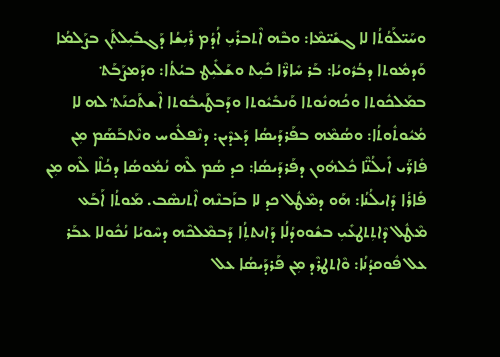ܘܚܰܝ̈ܠܰܘܳܬܳܐ ܠܐ ܓܫܺܝ̈ܡܶܐ: ܘܒܶܗ ܐܶܬܒܪܺܝܼ ܐܳܕܳܡ ܪܺܝܼܫܳܐ ܕܰܓܒܺܝܼܠܬܰܢ ܒܨܰܠܡܳܐ ܘܰܕܡܽܘܬܐ ܕܒܳܖܽܘܝܳܐ: ܒܰܪ ܚܺܐܪ̈ܶܐ ܟܺܝܼܬ ܘܫܰܠܺܝܼܛ ܒܝܳܬܳܐ: ܘܕܰܡܨܰܒܰܬ݀ ܒܡܰܠܟܽܘܬܐ ܘܟܳܗܢܽܘܬܐ ܘܰܢܒܺܝܽܘܬܐ ܘܕܰܒܛܰܝܒܽܘܬܐ ܐܶܫܬܰܟܢܰܬ݀ ܠܗ ܠܐ ܡܳܝܽܘܬܽܘܬܳܐ: ܘܣܳܡܶܗ ܒܦܰܪܕܰܝܣܳܐ ܕܰܥܕܶܝܢ: ܕܢܶܦܠܽܘܚ ܘܢܶܬܒܰܣܰܡ ܡܼܢ ܦܺܐܪ̈ܰܝ ܐܺܝܠܳܢ̈ܶܐ ܟܽܠܗܽܘܢ ܕܦܰܪܕܰܝܣܳܐ: ܟܕ ܣܳܡ ܠܶܗ ܢܳܡܽܘܣܳܐ ܕܟܳܠܶܐ ܠܶܗ ܡܼܢ ܦܺܐܪܳܐ ܕܺܐܝܠܳܢܳܐ: ܗܰܘ ܕܡܶܛܽܠ ܟܕ ܠܐ ܒܙܰܒܢܶܗ ܐܶܬܢܣܶܒ. ܡܰܘܬܳܐ ܐܰܒܰܥ ܡܶܛܽܠ ܕܶܐܬܼܬܛܥܺܝܼ ܒܫܽܘܘܕܳܠܳܐ ܕܰܐܢܬܬܼܳܐ ܕܰܒܡܶܠܟܶܗ ܕܚܶܘܝܳܐ ܢܳܟܽܘܠܐ ܥܒܰܪ ܥܠ ܦܽܘܩܕܳܢܳܐ: ܘܶܐܬܛܪܶܕ ܡܼܢ ܦܰܪܕܰܝܣܳܐ ܥܠ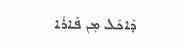ܕܶܐܟܰܠ ܡܼܢ ܦܺܐܪܳܐ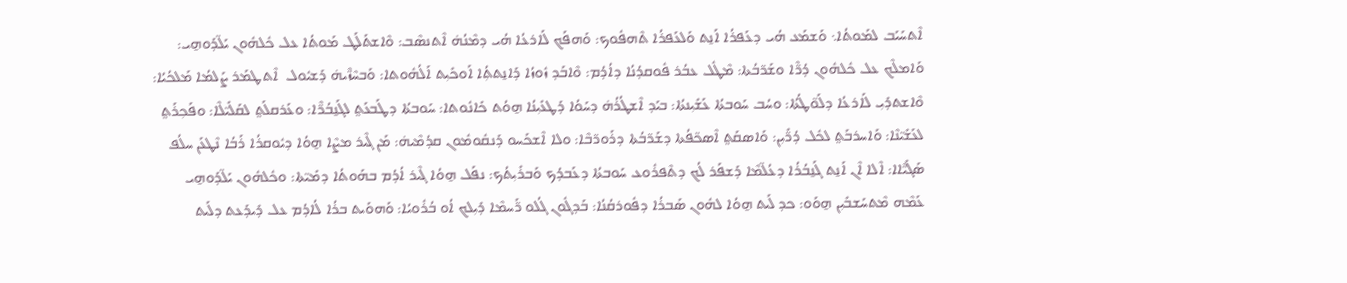ܐܶܬܚܰܝܰܒ ܠܡܰܘܬܳܐ܆ ܘܰܫܡܰܥ ܗܳܝ ܕܥܰܦܪܳܐ ܐܰܢ̱ܬ ܘܰܠܥܰܦܪܳܐ ܬܶܗܦܽܘܟ: ܘܰܗܦܰܟ ܠܰܐܪܥܳܐ ܗܳܝ ܕܡܶܢܳܗ̇ ܐܶܬܢܣܶܒ: ܘܶܐܫܬܰܠܰܛ ܡܰܘܬܳܐ ܥܠ ܟܽܠܗܽܘܢ ܝܰܠ̈ܕܰܘܗ̱ܝ: ܘܰܐܡܠܶܟ ܥܠ ܟܽܠܗܽܘܢ ܕܳܪ̈ܶܐ ܘܫܰܪ̈ܒܳܬܐ: ܡܶܛܽܠ ܥܒܳܪ ܦܽܘܩܕܳܢܳܐ ܕܐܳܕܳܡ: ܘܶܐܒܰܕ ܙܽܘܙܳܐ ܕܰܐܢ̱ܬܬܼܳܐ ܐܰܘܟܺܝܼܬ ܐܰܠܳܗܽܘܬܐ: ܘܰܒܚܶܙ̈ܶܝܗ̇ ܕܰܫܝܽܘܠ  ܐܶܬܛܡܰܪ ܨܰܠܡܳܐ ܡܰܠܟܳܝܳܐ: ܘܶܐܫܬܕܺܝܼ ܠܰܐܪܥܳܐ ܕܠܰܘ̈ܛܳܬܳܐ: ܘܚܳܒ ܚܰܘܒܬܳܐ ܥܰܫܺܝܼܢܬܳܐ: ܒܝܰܕ ܐܶܫܛܳܪܳܗ̇ ܕܚܰܘܳܐ ܕܰܛܥܺܝܼܢܳܐ ܗ̱ܘܳܬ ܟܺܐܢܽܘܬܐ: ܚܰܘܒܬܳܐ ܕܛܰܒܥܰܬ݀ ܠܓܰܢ̱ܒܳܪ̈ܶܐ: ܘܥܰܪܩܠܰܬ݀ ܠܩܰܠܺܝ̈ܠܶܐ: ܘܦܰܟܼܪܰܬ݀ ܠܥܰܫܺܝ̈ܢܶܐ: ܘܰܐܚܪܒܰܬ݀ ܠܟܽܠ ܕܳܪ̈ܺܝܼܢ: ܘܰܐܣܩܰܬ݀ ܐܶܣܟ̈ܦܳܬܐ ܕܫܰܪ̈ܒܳܬܐ ܕܪܰܘܪ̈ܒܶܐ: ܘܠܐ ܐܶܫܟܰܚܘ ܕܰܢܩܽܘܡܽܘܢ ܩܕܳܡܶܝܗ̇: ܡܰܢ ܓܶܝܪ ܡܨܶܐ ܗ̱ܘܳܐ ܕܝܽܘܩܪܳܐ ܪܰܒܳܐ ܢܶܛܥܰܢ ܚܠܳܦ ܣܰܓܺܝ̈ܶܐܐ: ܐܶܠܐ ܐܶܢ ܐܰܢ̱ܬ ܓܰܢ̱ܒܳܪܳܐ ܕܥܳܠ̈ܡܶܐ ܕܰܫܦܰܪ ܠܳܟ ܕܬܶܦܪܽܘܥ ܚܰܘܒܬܳܐ ܕܥܰܒܕܳܟ ܘܰܒܪܺܝܼܬܳܟ: ܢܦܰܠ ܗ̱ܘܳܐ ܓܶܝܪ ܐܳܕܳܡ ܒܗܰܘܬܳܐ ܕܡܺܝ̈ܬܐ: ܘܟܽܠܗܽܘܢ ܝܰܠ̈ܕܰܘܗ̱ܝ ܥܰܡܶܗ ܡܶܬܚܰܫܒܺܝܼܢ ܗ̱ܘܰܘ: ܟܕ ܠܰܝܬ ܗ̱ܘܳܐ ܠܗܽܘܢ ܣܰܒܪܳܐ ܕܦܽܘܪܩܳܢܳܐ: ܒܰܕܓܽܘܢ ܓܳܠܘ ܪ̈ܰܚܡܶܐ ܕܺܝܼܠܟ ܐܳܘ ܒܳܪܽܘܝܳܐ: ܘܰܗܘܰܝܬ ܒܪܳܐ ܠܳܐܕܳܡ ܥܠ ܕܺܝܕܰܥܬ ܕܠܰܝܬ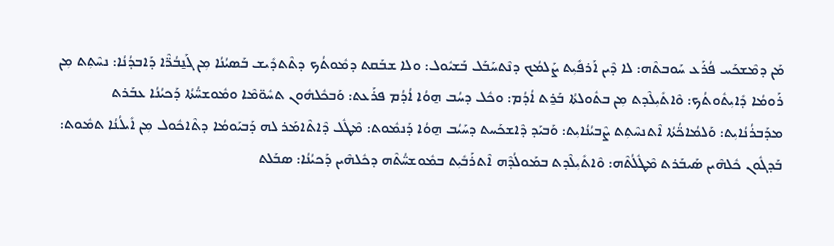ܡܰܢ ܕܡܶܫܟܰܚ ܦܳܪܰܥ ܚܰܘܒܬܶܗ: ܠܐ ܕܶܝܢ ܐܰܪܦܺܝܼܬ ܨܰܠܡܳܟ ܕܢܶܬܚܰܒܰܠ ܒܰܫܝܽܘܠ: ܘܠܐ ܫܒܰܩܬ ܕܡܽܘܬܳܟ ܕܬܶܬܕܺܝܫ ܒܰܣܝܳܢܳܐ ܡܼܢ ܓܰܢ̱ܒܳܪ̈ܶܐ ܕܰܐܒܕܳܢܳܐ: ܢܚܶܬܼܬ ܡܼܢ ܪܰܘܡܳܐ ܕܺܐܝܼܬܽܘܬܳܟ: ܘܶܐܬܺܝܼܠܶܕܬ ܡܼܢ ܒܬܽܘܠܬܳܐ ܒܰܪ̱ܬ ܐܳܕܳܡ: ܘܟܽܠ ܕܚܳܒ ܗ̱ܘܳܐ ܐܳܕܳܡ ܦܪܰܥܬ: ܘܰܒܟܽܠܗܽܘܢ ܬܚܽܘ̈ܡܶܐ ܘܡܽܘܫܚ̈ܳܬܳܐ ܕܰܟܝܳܢܳܐ ܥܒܰܪܬ ܡܕܰܒܪܳܢܳܐܝܼܬ: ܘܰܠܡܳܐܟ̈ܳܬܳܐ ܐܶܬܢܚܶܬܼܬ ܨܶܒܝܳܢܳܐܝܼܬ: ܘܰܒܝܰܕ ܕܶܐܫܟܰܚܬ ܕܚܰܝܳܒ ܗ̱ܘܳܐ ܕܰܢܡܽܘܬ: ܡܶܛܽܠ ܕܶܐܬܶܐܡܰܪ ܠܗ ܕܰܒܝܰܘܡܳܐ ܕܬܶܐܟܽܘܠ ܡܼܢ ܐܺܝܠܳܢܳܐ ܬܡܽܘܬ: ܒܰܕܓܽܘܢ ܟܽܠܗܶܝܢ ܣܰܝܒܰܪܬ ܡܶܛܽܠܳܬܶܗ: ܘܶܐܬܺܝܼܠܶܕܬ ܒܡܰܘܠܳܕܶܗ ܐܶܬܪܰܒܺܝܼܬ ܒܡܽܘܫܚ̈ܳܬܶܗ ܕܟܽܠܗܶܝܢ ܕܰܟܝܳܢܳܐ: ܣܒܰܠܬ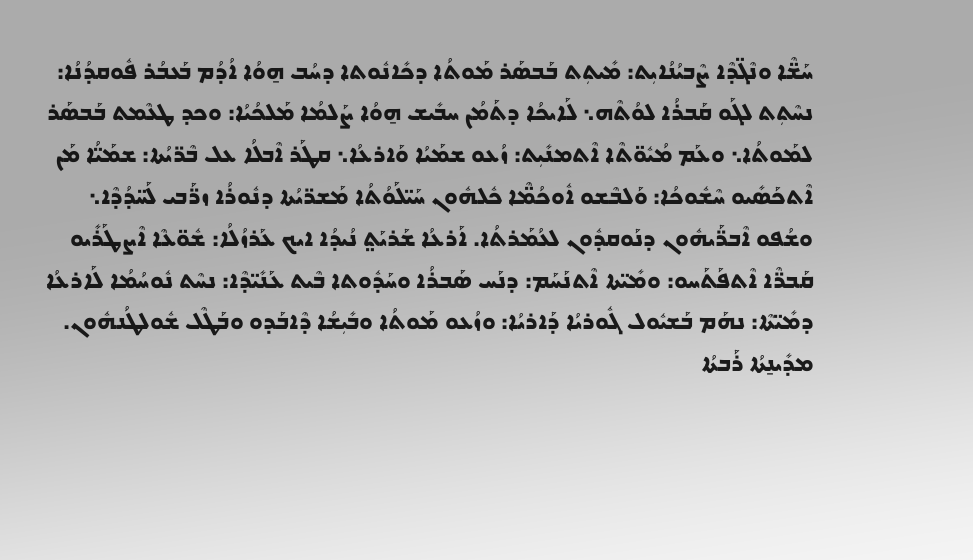ܚܰܫ̈ܶܐ ܘܢܶܓ̈ܕܶܐ ܨܶܒܝܳܢܳܐܝܼܬ: ܡܺܝܬܼܬ ܒܰܒܣܰܪ ܡܰܘܬܳܐ ܕܟܺܐܢܽܘܬܐ ܕܚܳܒ ܗ̱ܘܳܐ ܐܳܕܳܡ ܒܰܥܒܳܪ ܦܽܘܩܕܳܢܳܐ: ܢܚܶܬܼܬ ܠܓܰܘ ܩܰܒܪܳܐ ܠܘܳܬܶܗ܆ ܠܰܐܝܟܳܐ ܕܬܰܡܳܢ ܚܒܺܝܫ ܗ̱ܘܳܐ ܨܰܠܡܳܐ ܡܰܠܟܳܝܳܐ: ܘܟܕ ܛܥܶܡܬ ܒܰܒܣܰܪ ܠܡܰܘܬܳܐ܆ ܘܥܰܡ ܡܳܝܽܘ̈ܬܶܐ ܐܶܬܡܢܺܝܼܬ: ܙܳܥܘ ܫܡܰܝܳܐ ܘܰܐܪܥܳܐ܆ ܩܛܰܪ ܐܶܒܠܳܐ ܥܠ ܒܶܪ̈ܝܳܬܐ: ܫܡܰܝ̈ܳܐ ܡܰܢ ܐܶܬܟܰܣܺܝܘ ܚܶܫܽܘܟܳܐ: ܘܰܠܒܶܫܘ ܐܽܘܟܳܡ̈ܶܐ ܟܽܠܗܽܘܢ ܚܰܝ̈ܠܰܘܳܬܳܐ ܡܰܫܪ̈ܝܳܬܐ ܕܢܽܘܪܳܐ ܙܪ̈ܰܒܝ ܠܰܚ̈ܕܳܕܶܐ܆ ܘܫܳܦܘ ܐܶܒܪ̈ܰܝܗܽܘܢ ܕܢܰܘܩܕܽܘܢ ܠܥܳܡܰܪܬܳܐ. ܐܰܪܥܳܐ ܫܰܪܝܰܬ݀ ܢܳܝܕܳܐ ܐܝܟ ܥܰܪܙܳܠܳܐ: ܫܽܘ̈ܥܶܐ ܐܶܨܛܰܪܺܝܘ ܩܰܒܪ̈ܶܐ ܐܶܬܦܰܬܰܚܘ: ܘܡܺܝ̈ܬܐ ܐܶܬܢܰܚܰܡ: ܕܢܰܚ ܣܰܒܪܳܐ ܘܚܰܕܽܘܬܐ ܒܶܝܬ ܥܰܢܺܝ̈ܕܶܐ: ܢܚܶܬ ܢܽܘܚܳܡܳܐ ܠܰܐܪܥܳܐ ܕܡܺܝ̈ܬܶܐ: ܢܗܰܡ ܒܰܫܝܽܘܠ ܓܽܘܪܝܳܐ ܕܰܐܪܝܳܐ: ܘܙܳܥܘ ܡܰܘܬܳܐ ܘܒܺܝܼܫܳܐ ܕܶܐܒܰܕܘ ܘܒܰܛܶܠ ܫܽܘܠܛܳܢܗܽܘܢ. ܡܕܺܝܢ̱ܬܳܐ ܪܰܒܬܳܐ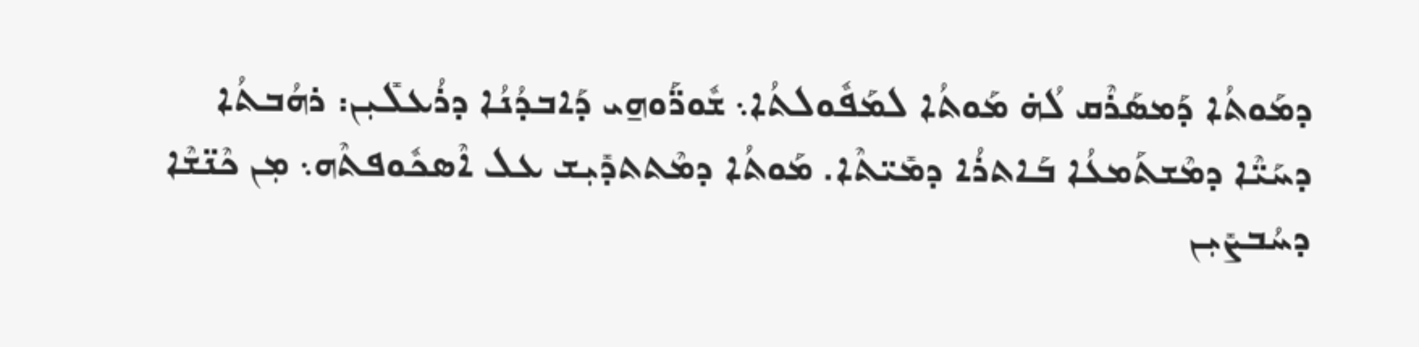ܕܡܰܘܬܳܐ ܕܰܡܣܰܪܶܩ ܠܳܗ̇ ܡܰܘܬܳܐ ܠܡܰܦܽܘܠܬܳܐ܆ ܫܽܘܪ̈ܰܘܗ̱ܝ ܕܰܐܒܕܳܢܳܐ ܕܪܳܥܠܺܝܼܢ: ܪܗܳܒܬܳܐ ܕܚܰܝ̈ܶܐ ܕܡܶܫܬܰܡܥܳܐ ܒܰܐܬܪܳܐ ܕܡܺܝ̈ܬܶܐ. ܡܰܘܬܳܐ ܕܡܶܬܬܕܺܝܼܫ ܥܠ ܐܶܣܟܽܘܦܬܶܗ܆ ܡܼܢ ܟܶܢ̈ܫܶܐ ܕܚܳܒܨܺܝܼܢ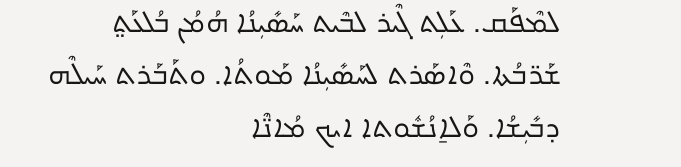ܠܡܶܦܰܩ. ܥܰܠܼܬ ܓܶܝܪ ܠܒܶܝܬ ܚܰܣܺܝܼܢܳܐ ܗܳܡܳܢ ܒܳܠܥܰܬ݀ ܫܰܪ̈ܒܳܬܐ. ܘܶܐܣܰܪܬ ܠܚܰܣܺܝܼܢܳܐ ܡܰܘܬܳܐ. ܘܬܰܒܰܪܬ ܚܰܝܠܶܗ ܕܒܺܝܼܫܳܐ. ܘܰܠܐ̱ܢܳܫܽܘܬܐ ܐܝܟ ܡܳܐܢ̈ܶܐ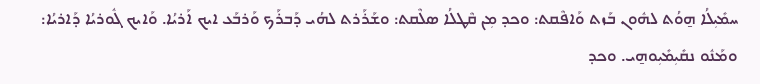ܚܡܺܝܼܠܳܐ ܗ̱ܘܳܬ ܠܗܽܘܢ ܒܰܙܬ ܘܰܐܦܶܩܬ: ܘܟܕ ܡܼܢ ܩܶܛܠܳܐ ܣܠܶܩܬ: ܘܫܰܪܰܪܬ ܠܗܳܝ ܕܰܒܪܰܟ ܘܰܪܒܰܥ ܐܝܟ ܐܰܪܝܳܐ. ܘܰܐܝܟ ܓܽܘܪܝܳܐ ܕܰܐܪܝܳܐ: ܘܡܰܢܽܘ ܢܩܺܝܼܡܺܝܼܘܗ̱ܝ. ܘܟܕ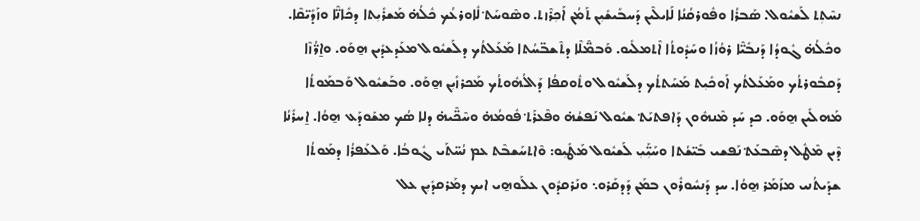ܢܚܶܬܼܬ ܠܰܫܝܽܘܠ. ܣܰܒܪܳܐ ܘܦܽܘܪܩܳܢܳܐ ܠܰܐܝܠܶܝܢ ܕܰܚܒܺܝܫܺܝܼܢ ܬܰܡܳܢ ܐܰܟܼܪܶܙܬ. ܘܣܶܘܚܰܬ݀ ܠܽܐܘܪܥܳܟ ܟܽܠܳܗ̇ ܡܰܫܪܺܝܼܬܐ ܕܟܺܐܢ̈ܶܐ ܘܙܰܕܺܝ̈ܩܶܐ. ܘܟܽܠܳܗ̇ ܓܽܘܕܳܐ ܕܰܢܒܺܝ̈ܶܐ ܪܘܳܙܳܐ ܘܚܰܕܽܘܬܳܐ ܐܶܬܡܠܺܝܘ. ܘܰܒܡ̈ܶܠܶܐ ܕܬܶܫܒ̈ܚܳܬܐ ܡܰܥܰܠܬܳܟ ܕܠܰܫܝܽܘܠ ܡܥܰܕܥܕܺܝܢ ܗ̱ܘܰܘ. ܘܐ̱ܪ̈ܳܙܶܐ ܕܰܩܒܽܘܪܬܳܟ ܘܡܰܥܰܠܬܳܟ ܐܰܘܟܺܝܼܬ ܡܰܚܰܬܬܳܟ ܕܠܰܫܝܽܘܠ ܘܬܽܘܩܦܳܐ ܕܰܐܠܳܗܽܘܬܳܟ ܡܰܟܪܙܺܝܼܢ ܗ̱ܘܰܘ. ܘܒܰܫܝܽܘܠ ܘܰܒܡܰܘܬܳܐ ܡܰܗܠܺܝܢ ܗ̱ܘܰܘ. ܟܕ ܚܰܕ ܡܶܢܗܽܘܢ ܕܰܐܦܬܝܰܬ݀ ܫܝܽܘܠ ܢܰܦܫܳܗ̇ ܘܦܶܥܪܰܬ݀ ܦܽܘܡܳܗ̇ ܘܚܶܟ̈ܶܝܗ̇ ܕܠܐ ܣܳܟ ܡܫܰܘܕܰܥ ܗ̱ܘܳܐ. ܐ̱ܚܪܺܢܳܐ ܕܶܝܢ ܡܶܛܽܠ ܕܣܶܒܥܰܬ݀ ܢܰܦܫܝ ܒܺܝ̈ܫܳܬܐ ܘܚܰܝܼ̈ܰܝܼ ܠܰܫܝܽܘܠ ܡܰܛܺܝܼܘ: ܘܶܐܬܚܰܫܒܶܬ ܥܡ ܢܳܚ̈ܬܰܝ ܓܽܘܒܳܐ. ܘܰܠܥܰܦܪܳܐ ܕܡܰܘܬܳܐ ܫܕܰܝܬܳܢܝ ܡܙܰܡܰܪ ܗ̱ܘܳܐ. ܚܕ ܕܰܢܚܽܘܪܽܘܢ ܒܡܰܢ ܕܰܕܩܰܪܘ܆ ܘܢܰܪܩܕܽܘܢ ܥܠܰܘܗ̱ܝ ܐܝܟ ܕܡܰܪܩܕܺܝܼܢ ܥܠ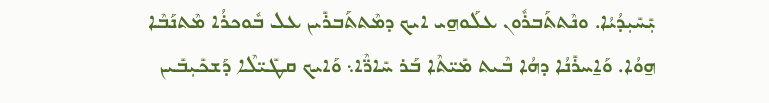ܝܼܺܚܺܝܼܕܳܝܳܐ. ܘܢܶܬܬܰܒܪܽܘܢ ܥܠܰܘܗ̱ܝ ܐܝܟ ܕܡܶܬܬܰܒܪܺܝܢ ܥܠ ܒܽܘܟܪܳܐ ܡܶܬܢܰܒܶܐ ܗ̱ܘܳܐ. ܘܰܐ̱ܚܪܺܢܳܐ ܕܗܳܐ ܒܶܝܬ ܡܺܝ̈ܬܶܐ ܒܰܪ ܚܺܐܪ̈ܶܐ܆ ܘܰܐܝܟ ܩܛܺܝ̈ܠܶܐ ܕܰܫܟܺܝܼܒܺܝܢ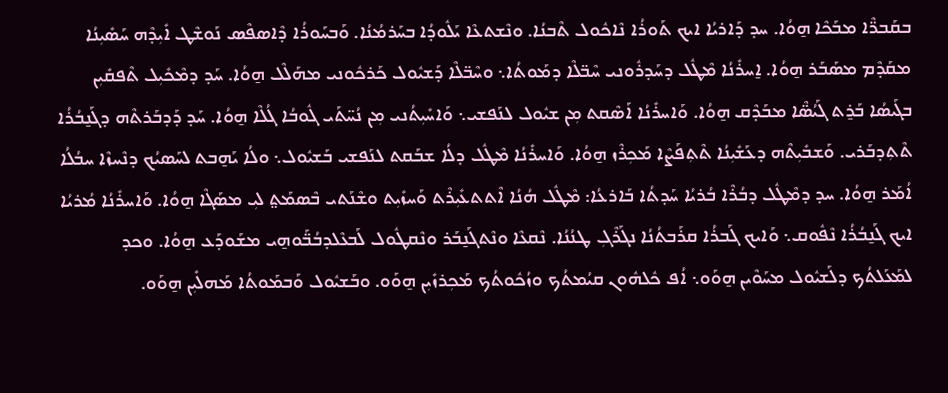ܒܩܰܒܪ̈ܶܐ ܡܒܰܟܶܐ ܗ̱ܘܳܐ. ܚܕ ܕܰܐܪܝܳܐ ܐܝܟ ܬܰܘܪܳܐ ܢܶܐܟܽܘܠ ܬܶܒܢܳܐ. ܘܢܶܫܬܥܶܐ ܝܰܠܽܘܕܳܐ ܒܚܰܪܡܳܢܳܐ. ܘܰܒܚܰܘܪܳܐ ܕܶܐܣܦܶܣ ܢܰܘܫܶܛ ܐܺܝܼܕܶܗ ܚܰܣܺܝܼܢܳܐ ܡܩܰܕܶܡ ܡܣܰܒܰܪ ܗ̱ܘܳܐ. ܐ̱ܚܪܺܢܳܐ ܡܶܛܽܠ ܕܚܰܕܪܽܘܢܝ ܚܶܒ̈ܠܶܐ ܕܡܰܘܬܳܐ܆ ܘܚܶܒ̈ܠܶܐ ܕܰܫܝܽܘܠ ܟܰܪܟܽܘܢܝ ܡܗܰܠܶܠ ܗ̱ܘܳܐ. ܚܰܕ ܕܡܶܟܺܝܼܠ ܬܶܦܩܺܝܼܢ ܒܓܰܝܣܳܐ ܒܰܪ̱ܬ ܓܰܝܳܣ̈ܶܐ ܡܒܰܕܶܩ ܗ̱ܘܳܐ. ܘܰܐܚܪܺܢܳܐ ܐܰܣܶܩܬ ܡܼܢ ܫܝܽܘܠ ܠܢܰܦܫܝ܆ ܘܰܐܚܺܝܼܬܳܢܝ ܡܼܢ ܢܳܚ̈ܬܰܝ ܓܽܘܒܳܐ ܓܳܠܶܐ ܗ̱ܘܳܐ. ܚܰܕ ܕܰܕܒܰܪܬܶܗ ܕܓܰܢ̱ܒܳܪܳܐ ܬܶܬܼܕܒܰܪܝ. ܘܰܫܒܺܝܼܬܶܗ ܕܥܰܫܺܝܼܢܳܐ ܬܶܬܼܦܰܨܶܐ ܡܰܟܼܪܶܙ ܗ̱ܘܳܐ. ܘܰܐܚܪܺܢܳܐ ܡܶܛܽܠ ܕܠܳܐ ܫܒܰܩܬ ܠܢܰܦܫܝ ܒܰܫܝܽܘܠ܆ ܘܠܳܐ ܝܰܗ̱ܒܬ ܠܚܰܣܝܳܟ ܕܢܶܚܙܶܐ ܚܒܳܠܳܐ ܐܳܡܰܪ ܗ̱ܘܳܐ. ܚܕ ܕܡܶܛܽܠ ܕܒܳܪܶܐ ܒܳܪܝܳܐ ܚܰܕܬܳܐ ܒܰܐܪܥܳܐ: ܡܶܛܽܠ ܗܳܢܳܐ ܐܶܬܬܥܺܝܼܪܶܬ ܘܰܚܙܺܝܼܬ ܘܫܶܢܰܬܝ ܒܶܣܡܰܬ݀ ܠܝܼ ܡܣܰܓܶܐ ܗ̱ܘܳܐ. ܘܰܐܚܪܺܢܳܐ ܡܳܪܝܳܐ ܐܝܟ ܓܰܢ̱ܒܳܪܳܐ ܢܶܦܽܘܩ܆ ܘܰܐܝܟ ܓܰܒܪܳܐ ܩܪܰܒܬܳܢܳܐ ܢܓܰܪܶܓܼ ܛܢܳܢܳܐ. ܢܶܩܥܶܐ ܘܢܶܬܓܰܢ̱ܒܰܪ ܘܢܶܩܛܽܘܠ ܠܰܒܥܶܠܕܒܳܒ̈ܰܘܗ̱ܝ ܡܫܰܘܕܰܥ ܗ̱ܘܳܐ. ܘܟܕ ܠܡܰܥܰܠܬܳܟ ܕܠܰܫܝܽܘܠ ܡܚܰܘܶܝܢ ܗ̱ܘܰܘ܆ ܐܳܦ ܟܽܠܗܽܘܢ ܩܝܳܡܬܳܟ ܘܙܳܟܽܘܬܳܟ ܡܰܟܼܪܙܺܝܼܢ ܗ̱ܘܰܘ. ܘܒܰܫܝܽܘܠ ܘܰܒܡܰܘܬܳܐ ܡܰܗܠܺܝܼܢ ܗ̱ܘܰܘ.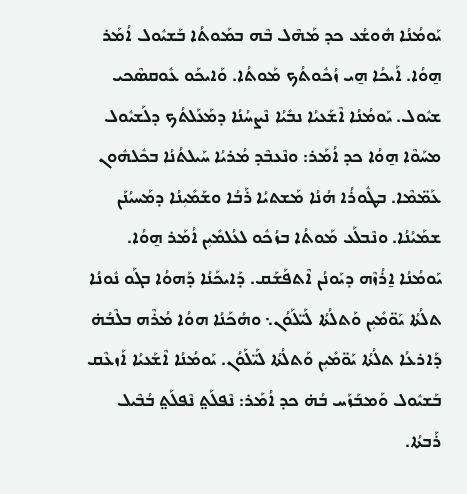ܝܰܘܡܳܢܳܐ ܗܽܘܫܳܥ ܟܕ ܡܰܗܶܠ ܒܶܗ ܒܡܰܘܬܳܐ ܒܰܫܝܽܘܠ ܐܳܡܰܪ ܗ̱ܘܳܐ. ܐܰܝܟܳܐ ܗ̱ܝ ܙܳܟܽܘܬܳܟ ܡܰܘܬܳܐ. ܘܰܐܝܟܰܘ ܥܽܘܩܣܶܟܝ ܫܝܽܘܠ. ܝܰܘܡܳܢܳܐ ܐܶܫܰܥܝܳܐ ܢܒܺܝܳܐ ܢܶܨܚܳܢܳܐ ܕܡܰܥܰܠܬܳܟ ܕܠܰܫܝܽܘܠ ܡܚܰܘܶܐ ܗ̱ܘܳܐ ܟܕ ܐܳܡܰܪ: ܘܢܶܥܒܶܕ ܡܳܪܝܳܐ ܚܰܝܠܬܳܢܳܐ ܒܟܽܠܗܽܘܢ ܥܰܡ̈ܡܶܐ. ܒܛܽܘܪܳܐ ܗܳܢܳܐ ܡܰܫܬܝܳܐ ܪܰܒܳܐ ܘܫܰܡܺܝܼܢܳܐ ܕܡܰܚܝܳܢܰܢ ܫܡܰܝܳܢܳܐ. ܘܢܶܒܠܰܥ ܡܰܘܬܳܐ ܒܙܳܟܽܘ ܠܥܳܠܡܺܝܼܢ ܐܳܡܰܪ ܗ̱ܘܳܐ. ܝܰܘܡܳܢܳܐ ܐ̱ܪܳܙܶܗ ܕܝܰܘܢܳܢ ܐܶܬܦܰܫܰܩ. ܕܰܐܝܟܰܢܳܐ ܕܰܗܘܳܐ ܒܓܰܘ ܢܽܘܢܳܐ ܬܠܳܬܳܐ ܝܰܘ̈ܡܺܝܼܢ ܘܰܬܠܳܬܳܐ ܠܰܝ̈ܠܰܘܳܢ܆ ܘܗܳܟܰܢܳܐ ܗܘܳܐ ܡܳܪܶܗ ܒܠܶܒܳܗ̇ ܕܰܐܪܥܳܐ ܬܠܳܬܳܐ ܝܰܘ̈ܡܺܝܼܢ ܘܰܬܠܳܬܳܐ ܠܰܝ̈ܠܰܘܳܢ. ܝܰܘܡܳܢܳܐ ܐܶܫܰܥܝܳܐ ܐܰܙܥܶܩ ܒܰܫܝܽܘܠ ܘܰܡܒܰܙܰܚ ܒܳܗ̇ ܟܕ ܐܳܡܰܪ: ܢܶܦܠܰܬ݀ ܢܶܦܠܰܬ݀ ܒܳܒܶܝܠ ܪܰܒܬܳܐ.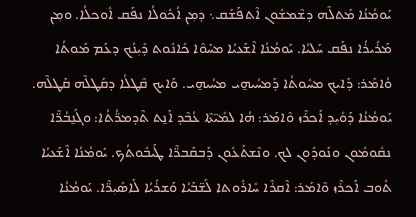ܝܰܘܡܳܢܳܐ ܡܰܬܠܶܗ ܕܫܶܡܫܽܘܢ ܐܶܬܦܰܫܰܩ܆ ܕܡܼܢ ܐܳܟܽܘܠܳܐ ܢܦܰܩ ܐܽܘܟܠܳܐ. ܘܡܼܢ ܡܰܪܺܝܪܳܐ ܢܦܰܩ ܚܰܠܝܳܐ. ܝܰܘܡܳܢܳܐ ܐܶܫܰܥܝܳܐ ܡܚܰܘܶܐ ܟܺܐܢܽܘܬ ܕܺܝܼܢܳܟ ܕܥܰܡ ܡܰܘܬܳܐ ܘܳܐܡܰܪ: ܕܰܐܝܟ ܡܚܽܘܬܳܐ ܕܰܡܚܳܝܗ̱ܝ ܡܚܳܝܗ̱ܝ. ܘܰܐܝܟ ܩܶܛܠܳܐ ܕܩܰܛܠܶܗ ܩܰܛܠܶܗ. ܝܰܘܡܳܢܳܐ ܕܰܘܺܝܼܕ ܐܰܟܪܶܙ ܘܶܐܡܰܪ: ܗܳܐ ܠܡܺܝ̈ܬܶܐ ܥܳܒܶܕ ܐܰܢ̱ܬ ܬܶܕܡܪ̈ܳܬܳܐ: ܘܓܰܢ̱ܒܳܪ̈ܶܐ ܢܩܽܘܡܽܘܢ ܘܢܰܘܕܽܘܢ ܠܟ. ܘܢܶܫܬܰܥܽܘܢ ܕܰܒܩܰܒܪ̈ܶܐ ܛܰܝܒܽܘܬܳܟ. ܝܰܘܡܳܢܳܐ ܐܶܫܰܥܝܳܐ ܬܽܘܒ ܐܰܟܪܶܙ ܘܶܐܡܰܪ: ܐܶܩܪܶܐ ܚܺܐܪܽܘܬܐ ܠܰܫ̈ܒܰܝܳܐ ܘܰܫܪܳܝܳܐ ܠܰܐܣܺܝܼܪ̈ܶܐ. ܝܰܘܡܳܢܳܐ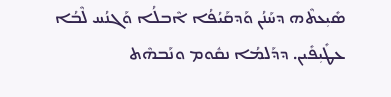ܣܺܝܼܥܬܶܗ ܕܚܰܢܳܢ ܘܰܕܩܰܝܳܦܳܐ ܐܶܒܠܳܐ ܘܰܓܢܳܚ ܠܶܒܳܐ ܥܛܺܝܼܦܺܝܢ. ܕܕܰܠܡܳܐ ܢܩܽܘܡ ܘܢܰܒܗܶܬ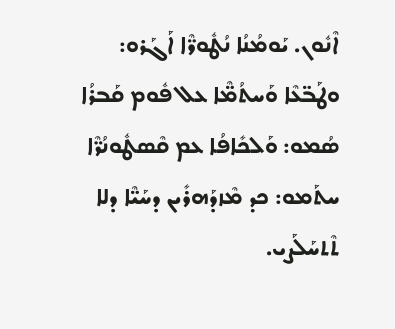ܐܶܢܽܘܢ. ܝܰܘܡܳܢܳܐ ܢܳܛܽܘܪ̈ܶܐ ܐܰܓܰܪܘ: ܘܛܰܒ̈ܥܶܐ ܘܰܚܬܳܡ̈ܶܐ ܥܠ ܦܽܘܡ ܩܰܒܪܳܐ ܣܳܡܘ: ܘܰܠܟܺܐܦܳܐ ܥܡ ܩܶܣܛܽܘܢܳܪ̈ܶܐ ܚܬܰܡܘ: ܟܕ ܡܶܙܕܰܗܪܺܝܢ ܕܚܰܝ̈ܶܐ ܕܠܐ ܬܶܬܚܰܠܰܨܝ.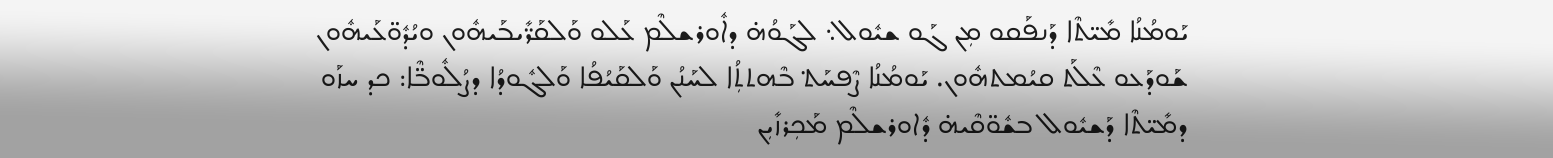ܝܰܘܡܳܢܳܐ ܡܺܝ̈ܬܶܐ ܕܰܢܦܰܩܘ ܡܼܢ ܓܰܘ ܫܝܽܘܠ܆ ܠܓܰܘܳܗ̇ ܕܐܽܘܪܫܠܶܡ ܥܰܠܘ ܘܰܠܩܰܪ̈ܺܝܒܰܝܗܽܘܢ ܘܝܳܕܽܘ̈ܥܰܝܗܽܘܢ ܫܰܘܕܰܥܘ ܥܶܠܰܬ ܩܝܳܡܬܗܽܘܢ. ܝܰܘܡܳܢܳܐ ܨܶܦܚܰܬ݀ ܒܶܗܬܬܼܳܐ ܠܚܰܢܳܢ ܘܰܠܩܰܝܳܦܳܐ ܘܰܠܓܽܘܕܳܐ ܕܨܳܠܽܘܒ̈ܶܐ: ܟܕ ܚܙܰܘ ܕܡܺܝ̈ܬܶܐ ܕܰܫܝܽܘܠ ܒܫܽܘ̈ܩܶܝܗ̇ ܕܽܐܘܪܫܠܶܡ ܡܰܟܼܪܙܺܝܼܢ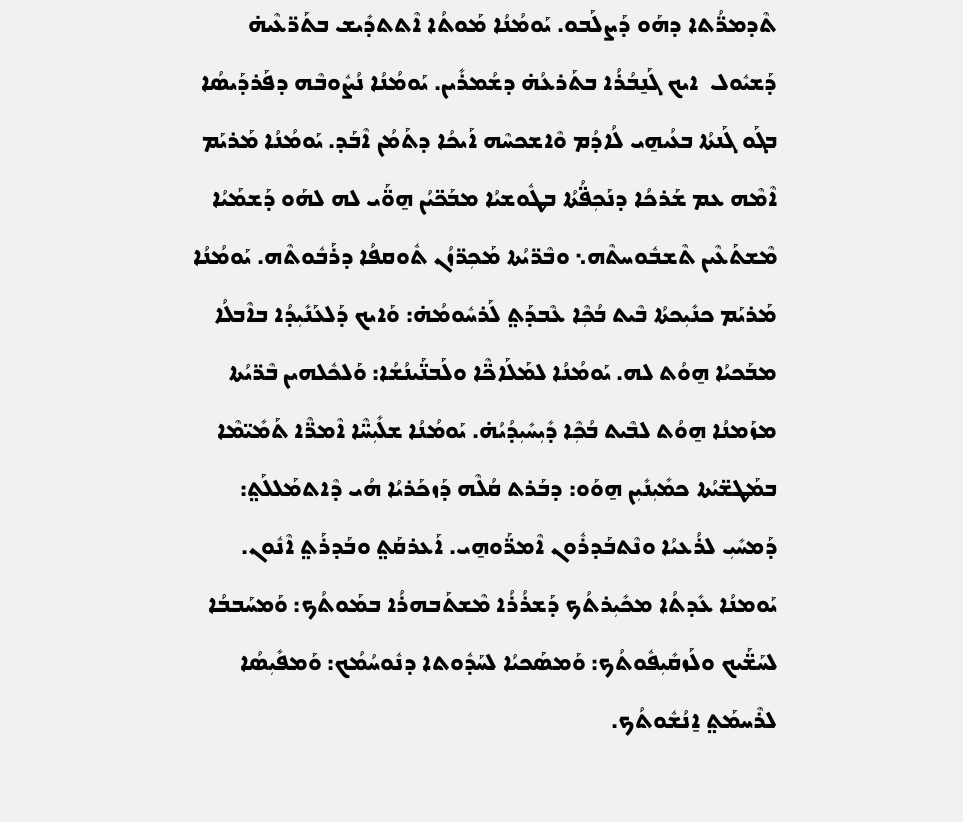ܬܶܕܡܪ̈ܳܬܐ ܕܗܰܘ ܕܰܨܠܰܒܘ. ܝܰܘܡܳܢܳܐ ܡܰܘܬܳܐ ܐܶܬܬܕܺܝܫ ܒܬܰܪ̈ܥܶܝܗ̇ ܕܰܫܝܽܘܠ  ܐܝܟ ܓܰܢ̱ܒܳܪܳܐ ܒܬܰܪܥܳܗ̇ ܕܫܳܡܪܺܝܢ. ܝܰܘܡܳܢܳܐ ܢܳܨܽܘܒܶܗ ܕܦܰܪܕܰܝܣܳܐ ܒܓܰܘ ܓܰܢܬܳܐ ܒܥܳܝܗ̱ܝ ܠܳܐܕܳܡ ܘܶܐܫܟܚܶܗ ܐܰܝܟܳܐ ܕܬܰܡܳܢ ܐܶܒܰܕ. ܝܰܘܡܳܢܳܐ ܡܰܪܝܰܡ ܐܶܡܶܗ ܥܡ ܫܰܪܟܳܐ ܕܢܰܟܼܦ̈ܳܬܳܐ ܒܛܽܘܫܝܳܐ ܡܒܰܟ̈ܝܳܢ ܗ̱ܘ̈ܰܝ ܠܗ ܠܗܰܘ ܕܰܫܡܰܝܳܐ ܡܶܫܬܰܥܶܝܢ ܬܶܫܒܽܘܚܬܶܗ܆ ܘܒܶܪ̈ܝܳܬܐ ܡܰܟܼܪ̈ܙܳܢ ܬܽܘܩܦܳܐ ܕܪܰܒܽܘܬܶܗ. ܝܰܘܡܳܢܳܐ ܡܰܪܝܰܡ ܟܢܺܝܼܟܬܳܐ ܒܶܝܬ ܒܳܟܼܶܐ ܥܶܒܕܰܬ݀ ܠܰܪܚܽܘܡܳܗ̇: ܘܰܐܝܟ ܕܰܠܥܰܢܺܝܼܕܳܐ ܒܐܶܒܠܳܐ ܡܒܰܟܝܳܐ ܗ̱ܘܳܬ ܠܗ. ܝܰܘܡܳܢܳܐ ܠܡܰܠܰܐܟ̈ܶܐ ܘܠܰܒܢ̈ܰܝܢܳܫܳܐ: ܘܰܠܟܽܠܗܝܢ ܒܶܪ̈ܝܳܬܐ ܡܙܰܡܢܳܐ ܗ̱ܘܳܬ ܠܒܶܝܬ ܒܳܟܼܶܐ ܕܺܝܼܚܺܝܼܕܳܝܳܗ̇. ܝܰܘܡܳܢܳܐ ܫܠܺܝܼܚ̈ܶܐ ܐܶܡܪ̈ܶܐ ܬܰܡܺܝ̈ܡܶܐ ܒܡܰܛܫ̈ܝܳܬܐ ܟܡܺܝܼܢܺܝܼܢ ܗ̱ܘܰܘ: ܕܒܰܪܬ ܩܳܠܶܗ ܕܰܙܟܰܪܝܳܐ ܗܳܝ ܕܶܐܬܡܰܠܠܰܬ݀: ܕܰܡܚܺܝܼ ܠܪܳܥܝܳܐ ܘܢܶܬܒܰܕܪܽܘܢ ܐܶܡܪ̈ܰܘܗ̱ܝ. ܐܰܥܪܩܰܬ݀ ܘܒܰܕܪܰܬ݀ ܐܶܢܽܘܢ. ܝܰܘܡܢܳܐ ܥܺܕܬܳܐ ܡܟܺܝܼܪܬܳܟ ܕܰܫܪܳܪܳܐ ܡܶܫܬܰܒܗܪܳܐ ܒܡܰܘܬܳܟ: ܘܰܡܚܰܒܒܳܐ ܠܚܰܫ̈ܰܝܟ ܘܠܰܙܩܺܝܼܦܽܘܬܳܟ: ܘܰܡܣܰܟܝܳܐ ܠܚܰܕܽܘܬܐ ܕܢܽܘܚܳܡܳܟ: ܘܰܡܦܺܝܼܣܳܐ ܠܪܶܚܡܰܬ݀ ܐ̱ܢܳܫܽܘܬܳܟ.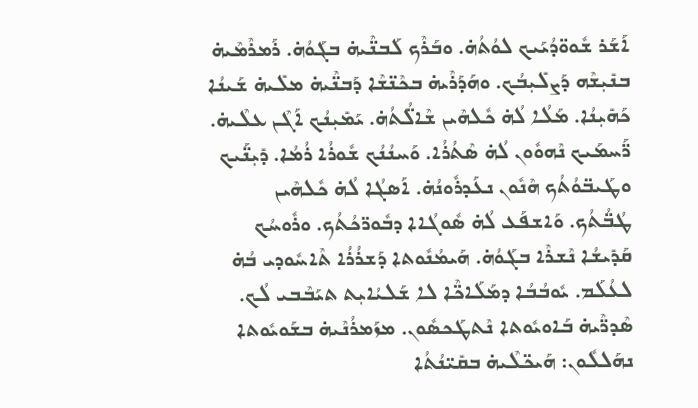ܐܰܫܰܪ ܫܽܘܘ̈ܕܳܝܰܝܟ ܠܘܳܬܳܗ̇. ܘܒܰܪܶܟ ܠܰܒܢ̈ܶܝܗ̇ ܒܓܰܘܳܗ̇. ܪܰܡܪܶܡܶܝܗ̇ ܒܢܺܝܼܫܶܗ ܕܰܨܠܺܝܼܒܳܟ. ܘܗܰܕܰܪܶܝܗ̇ ܒܟܶܢ̈ܫܶܐ ܕܰܒܢ̈ܶܝܗ̇ ܡܠܺܝܗ̇ ܫܰܝܢܳܐ ܟܰܗܺܝܼܢܳܐ. ܡܰܠܳܐ ܠܳܗ̇ ܟܽܠܗܶܝܢ ܫܶܐܠ̈ܳܬܳܗ̇. ܝܰܡܺܝܼܢܳܟ ܐܰܓܶܢ ܥܠܶܝܗ̇. ܪ̈ܰܚܡܰܝܟ ܢܶܗܘܽܘܢ ܠܳܗ̇ ܣܶܬܳܪܳܐ. ܘܰܚܢܳܢܳܟ ܫܽܘܪܳܐ ܪܳܡܳܐ. ܕܺܝܼܢ̈ܰܝܟ ܘܛܰܝܒ̈ܘܳܬܳܟ ܗܶܢܽܘܢ ܢܥܰܕܪܽܘܢܳܗ̇. ܐܰܣܓܳܐ ܠܳܗ̇ ܟܽܠܗܶܝܢ ܛܳܒ̈ܳܬܳܟ. ܘܰܐܫܦܰܥ ܠܳܗ̇ ܣܽܘܓܳܐܐ ܕܒܽܘܪ̈ܟܳܬܳܟ. ܘܪܽܘܚܳܟ ܩܰܕܺܝܫܳܐ ܢܶܫܪܶܐ ܒܓܰܘܳܗ̇. ܗܰܝܡܳܢܽܘܬܐ ܕܰܫܪܳܪܳܐ ܬܶܐܚܽܘܕܝ ܒܳܗ̇ ܠܥܳܠܰܡ. ܝܽܘܒܳܒܳܐ ܕܡܰܠܰܐܟ̈ܶܐ ܠܐ ܫܰܠܝܳܐܝܼܬ ܬܝܰܒܶܒܝ ܠܳܟ. ܣܶܕܪ̈ܶܝܗ̇ ܒܰܐܘܝܽܘܬܐ ܢܶܬܛܰܟܣܽܘܢ. ܡܙܰܡܪܳܢܶܝܗ̇ ܒܫܰܘܝܽܘܬܐ ܢܗܰܠܠܽܘܢ: ܗܰܝܟ̈ܠܶܝܗ̇ ܒܩܺܝ̈ܢܳܬܳܐ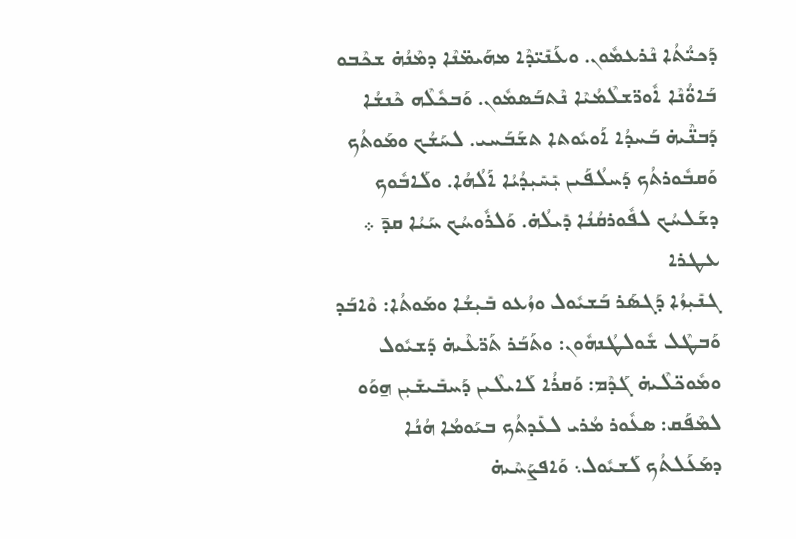ܕܰܟܝ̈ܳܬܳܐ ܢܶܪܥܡܽܘܢ. ܘܥܰܢܺܝ̈ܕܶܐ ܡܗܰܝܡ̈ܢܶܐ ܕܡܶܢܳܗ̇ ܫܟܶܒܘ ܒܰܐܘ̈ܳܢܶܐ ܐܽܘܪ̈ܫܠܶܡܳܝܶܐ ܢܶܬܒܰܣܡܽܘܢ. ܘܰܒܟܽܠܶܗ ܟܶܢܫܳܐ ܕܰܒܢ̈ܶܝܗ̇ ܒܰܚܕܳܐ ܐܰܘܝܽܘܬܐ ܬܫܰܒܰܚܝ. ܠܚܰܫܳܟ ܘܡܰܘܬܳܟ ܘܰܩܒܽܘܪܬܳܟ ܕܰܚܠܳܦܰܝܢ ܝܼܺܚܺܝܼܕܳܝܳܐ ܐܰܠܳܗܳܐ. ܘܠܰܐܒܽܘܟ ܕܫܰܠܚܳܟ ܠܦܽܘܪܩܳܢܳܐ ܕܺܝܠܳܗ̇. ܘܰܠܪܽܘܚܳܟ ܚܰܝܳܐ ܩܕ̄ ܀
ܥܛܪܐ
ܓܢܺܝܼܙܳܐ ܕܰܓܣܰܪ ܒܰܫܝܽܘܠ ܘܙܳܥܘ ܒܺܝܼܫܳܐ ܘܡܰܘܬܳܐ: ܘܶܐܒܰܕ ܘܰܒܛܶܠ ܫܽܘܠܛܳܢܗܽܘܢ: ܘܬܰܒܰܪ ܬܰܪ̈ܥܶܝܗ̇ ܕܰܫܝܽܘܠ ܘܡܽܘܟ̈ܠܶܝܗ̇ ܓܰܕܶܡ: ܘܰܩܪܳܐ ܠܰܐܝܠܶܝܢ ܕܰܚܒܺܝܫܺܝܼܢ ܗ̱ܘܰܘ ܠܡܶܦܰܩ: ܣܥܽܘܪ ܡܳܪܝ ܠܥܺܕܬܳܟ ܒܝܰܘܡܳܐ ܗܳܢܳܐ ܕܡܰܥܰܠܬܳܟ ܠܰܫܝܽܘܠ܆ ܘܰܐܦܨܰܚܶܝܗ̇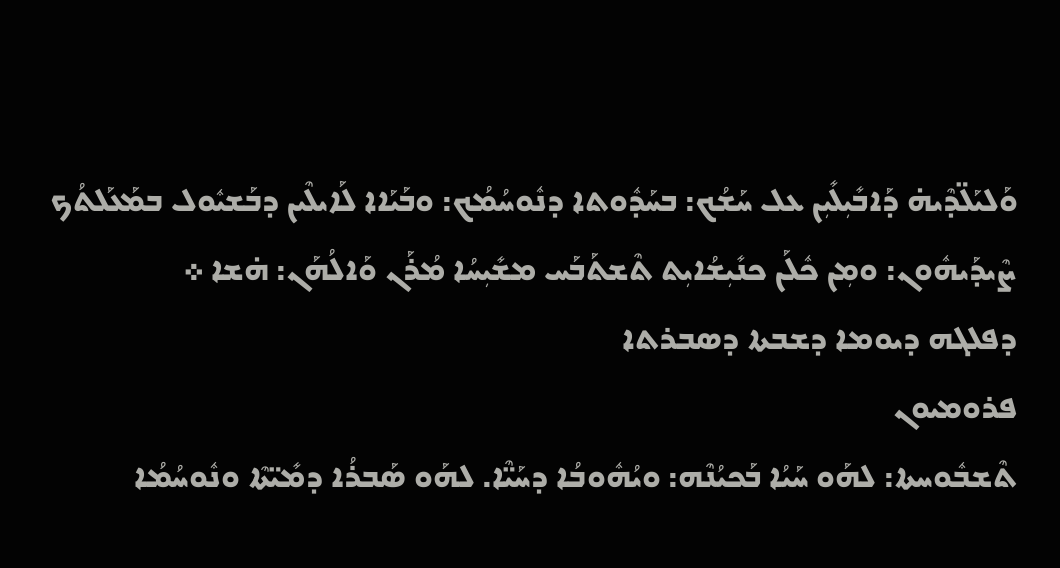ܘܰܠܝܰܠ̈ܕܶܝܗ̇ ܕܰܐܒܺܝܼܠܺܝܼܢ ܥܠ ܚܰܫܳܟ: ܒܚܰܕܽܘܬܐ ܕܢܽܘܚܳܡܳܟ: ܘܒܰܝܰܐܐ ܠܰܐܝܠܶܝܢ ܕܒܰܫܝܽܘܠ ܒܡܰܥܰܠܬܳܟ ܨܶܝܕܰܝܗܽܘܢ: ܘܡܼܢ ܟܽܠܰܢ ܟܢܺܝܼܫܳܐܝܼܬ ܬܶܫܬܰܒܰܚ ܡܫܺܝܼܚܳܐ ܡܳܪܰܢ ܘܰܐܠܳܗܰܢ: ܗ̇ܫܐ ܀
ܕܦܠܓܗ ܕܝܘܡܐ ܕܫܒܬܐ ܕܣܒܪܬܐ
ܦܪܘܡܝܘܢ
ܬܶܫܒܽܘܚܬܐ: ܠܗܰܘ ܚܰܝܳܐ ܒܰܟܝܳܢܶܗ: ܘܝܳܗܽܘܒܳܐ ܕܚܰܝ̈ܶܐ. ܠܗܰܘ ܣܰܒܪܳܐ ܕܡܺܝ̈ܬܶܐ ܘܢܽܘܚܳܡܳܐ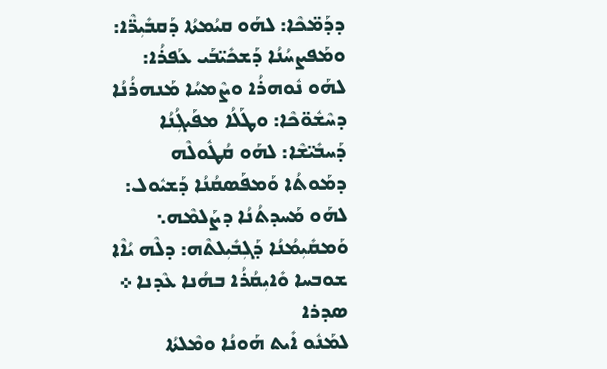ܕܕܰܡ̈ܟܶܐ: ܠܗܰܘ ܩܝܳܡܬܳܐ ܕܰܩܒܺܝܼܪ̈ܶܐ: ܘܡܰܦܨܚܳܢܳܐ ܕܰܫܟܺܝ̈ܒܰܝ ܥܰܦܪܳܐ: ܠܗܰܘ ܢܽܘܗܪܳܐ ܘܨܶܡܚܳܐ ܡܰܢܗܪܳܢܳܐ ܕܚܶܫܽܘ̈ܟܶܐ: ܘܛܰܠܳܐ ܡܦܰܝܓܼܳܢܳܐ ܕܰܚܒܺܝ̈ܫܶܐ: ܠܗܰܘ ܩܳܛܽܘܠܶܗ ܕܡܰܘܬܳܐ ܘܰܡܦܰܣܩܳܢܳܐ ܕܰܫܝܽܘܠ: ܠܗܰܘ ܡܰܚܕܬܳܢܳܐ ܕܨܰܠܡܶܗ܆ ܘܰܡܩܺܝܼܡܳܢܳܐ ܕܰܓܼܒܺܝܼܠܬܶܗ: ܕܠܶܗ ܝܳܐܶܐ ܫܘܒܚܐ ܘܺܐܝܼܩܳܪܳܐ ܒܗܳܢܐ ܥܶܕܢܐ ܀
ܣܕܪܐ
ܠܡܰܢܽܘ ܐܺܝܬ ܗܰܘܢܳܐ ܘܡܶܠܬܳܐ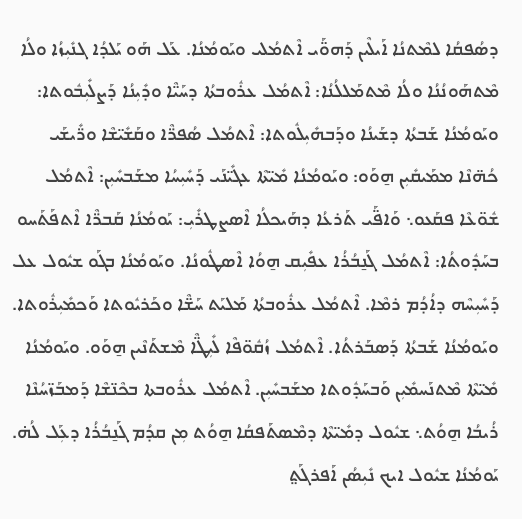ܕܣܳܦܩܳܐ ܠܡܶܬܢܳܐ ܐܰܝܠܶܝܢ ܕܰܗܘ̈ܰܝ ܐܶܬܡܳܠܝ ܘܝܰܘܡܳܢܳܐ. ܥܰܠ ܗܰܘ ܝܰܠܕܳܐ ܓܢܺܝܼܙܳܐ ܘܠܳܐ ܡܶܬܗܰܘܢܳܢܳܐ ܘܠܳܐ ܡܶܬܡܰܠܠܳܢܳܐ: ܐܶܬܡܳܠ ܥܪܽܘܒܬܳܐ ܕܚܰܝ̈ܶܐ ܘܕܺܝܼܢܳܐ ܕܰܨܠܺܝܼܒܽܘܬܐ: ܘܝܰܘܡܳܢܳܐ ܫܰܒܬܳܐ ܕܫܰܝܢܳܐ ܘܕܰܒܗܺܝܼܠܽܘܬܐ: ܐܶܬܡܳܠ ܣܳܦܪ̈ܶܐ ܘܩܰܫܺܝ̈ܫܶܐ ܘܪ̈ܺܝܫܰܝ ܟܳܗ̈ܢܶܐ ܡܡܰܝܩܺܝܼܢ ܗ̱ܘܰܘ: ܘܝܰܘܡܳܢܳܐ ܡܺܝ̈ܬܶܐ ܥܓܺܝ̈ܢܰܝ ܕܰܚܺܝܼܚܳܐ ܡܫܰܒܚܺܝܼܢ: ܐܶܬܡܳܠ ܫܽܘ̈ܥܶܐ ܦܩܰܥܘ܆ ܘܰܐܦ̈ܰܝ ܬܰܪܥܳܐ ܕܗܰܝܟܠܳܐ ܐܶܣܨܛܪܺܝܼ: ܝܰܘܡܳܢܳܐ ܩܰܒܪ̈ܶܐ ܐܶܬܦܰܬܰܚܘ ܒܚܰܕܽܘܬܳܐ: ܐܶܬܡܳܠ ܓܰܢ̱ܒܳܪܳܐ ܥܦܺܝܼܩ ܗ̱ܘܳܐ ܐܶܣܛܽܘܢܳܐ. ܘܝܰܘܡܳܢܳܐ ܒܓܰܘ ܫܝܽܘܠ ܥܠ ܕܰܚܺܝܼܚܶܗ ܕܐܳܕܳܡ ܪܡܶܐ. ܐܶܬܡܳܠ ܥܪܽܘܒܬܳܐ ܡܰܠܝܰܬ ܚܰܫ̈ܶܐ ܘܟܰܪܝܽܘܬܐ ܘܰܟܡܺܝܼܪܽܘܬܐ. ܘܝܰܘܡܳܢܳܐ ܫܰܒܬܳܐ ܕܰܣܒܰܪܬܳܐ. ܐܶܬܡܳܠ ܙܳܩܽܘ̈ܦܶܐ ܠܺܝܼܛ̈ܶܐ ܡܶܫܬܰܢܶܝܢ ܗ̱ܘܰܘ. ܘܝܰܘܡܳܢܳܐ ܡܺܝ̈ܬܶܐ ܡܶܬܢܰܚܡܺܝܼܢ ܘܰܒܚܰܕܽܘܬܐ ܡܫܰܒܚܺܝܼܢ. ܐܶܬܡܳܠ ܥܪܽܘܒܬܐ ܒܟܶܢ̈ܫܶܐ ܕܰܡܒܰܙ̈ܚܳܢܶܐ ܪܳܝܒܳܐ ܗ̱ܘܳܬ܆ ܫܝܽܘܠ ܕܡܺܝ̈ܬܶܐ ܕܡܶܣܬܰܦܩܳܐ ܗ̱ܘܳܬ ܡܼܢ ܩܕܳܡ ܓܰܢ̱ܒܳܪܳܐ ܕܥܼܰܠ ܠܳܗ̇. ܝܰܘܡܳܢܳܐ ܫܝܽܘܠ ܐܝܟ ܢܺܝܼܣܳܢ ܐܰܦܪܓܰܬ݀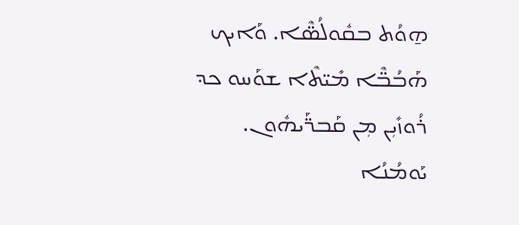ܗ̱ܘܳܬ ܒܩܽܘܠܳܣ̈ܶܐ. ܘܰܐܝܟ ܗܰܒܳܒ̈ܶܐ ܡܺܝ̈ܬܶܐ ܫܘܰܚܘ ܟܕ ܪܳܘܙܺܝܼܢ ܡܼܢ ܩܰܒܪ̈ܰܝܗܽܘܢ. ܝܰܘܡܳܢܳܐ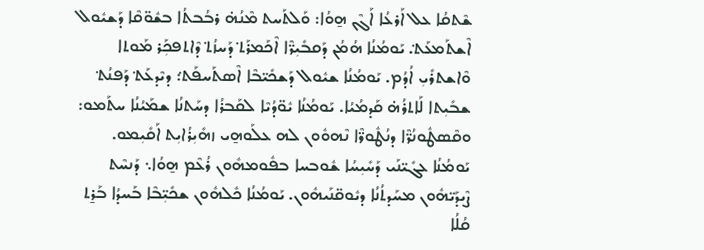ܫܶܬܩܳܐ ܥܠ ܐܰܪܥܳܐ ܐܰܓܶܢ ܗ̱ܘܳܐ: ܘܰܠܬܰܚܬ ܡܶܢܳܗ̇ ܪܒܳܒܬܳܐ ܒܫܽܘ̈ܩܶܐ ܕܰܫܝܽܘܠ  ܐܶܫܬܰܡܥܰܬ݀. ܝܰܘܡܳܢܳܐ ܗܳܡܳܢ ܕܰܩܒܺܝܼܪ̈ܶܐ ܐܶܟܰܡܪܰܬ݀ ܕܰܚܙܳܬ݀ ܕܶܐܬܦܟܼܰܪ ܡܰܘܬܐ ܘܶܐܫܬܪܺܝܼ ܐܳܕܳܡ. ܝܰܘܡܳܢܳܐ ܫܝܽܘܠ ܕܰܫܟܺܝ̈ܒܶܐ ܐܶܣܬܰܚܦܰܬ݀: ܕܝܶܕܥܰܬ݀ ܕܰܦܢܳܬ݀ ܫܒܺܝܼܬܐ ܠܰܐܬܪܳܗ̇ ܩܰܕܡܳܝܳܐ. ܝܰܘܡܳܢܳܐ ܝܽܘ̈ܕܳܝܶܐ ܠܩܰܒܪܳܐ ܕܚܰܬܢܳܐ ܫܡܰܝܳܢܳܐ ܚܬܰܡܘ: ܘܩܶܣܛܽܘܢܳܪ̈ܶܐ ܕܢܳܛܽܘܪ̈ܶܐ ܢܶܗܘܽܘܢ ܠܗ ܥܠܰܘܗ̱ܝ ܙܗܺܝܼܪܳܐܝܼܬ ܐܰܩܺܝܼܡܘ. ܝܰܘܡܳܢܳܐ ܥܓܺܝ̈ܢܰܝ ܕܰܚܺܝܼܚܳܐ ܫܽܘܒܚܐ ܒܦܽܘܡܗܽܘܢ ܪܳܥܶܡ ܗ̱ܘܳܐ܆ ܕܰܢܚܶܬ ܨܶܝܕܰܝ̈ܗܽܘܢ ܡܚܰܕܬܳܢܳܐ ܕܝܽܘܩ̈ܢܰܝܗܽܘܢ. ܝܰܘܡܳܢܳܐ ܟܽܠܗܽܘܢ ܫܟܺܝܼ̈ܒܶܐ ܒܰܚܕܳܐ ܒܰܪ̱ܬ ܩܳܠܳܐ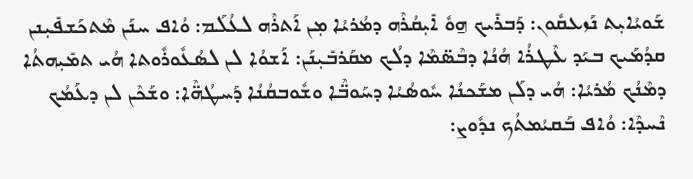ܫܰܘܝܳܐܝܼܬ ܢܰܙܥܩܽܘܢ: ܕܰܒܪܺܝܟ ܗ̱ܘܽ ܐܺܝܼܩܳܪܶܗ ܕܡܳܪܝܳܐ ܡܼܢ ܐܰܬܪܶܗ ܠܥܳܠܰܡ: ܘܳܐܦ ܚܢܰܢ ܡܶܬܟܰܫܦܺܝܼܢܢ ܩܕܳܡܰܝܟ ܒܝܰܕ ܥܶܛܪܳܐ ܗܳܢܳܐ ܕܒܶܣ̈ܡܶܐ ܕܠܳܟ ܡܩܰܪܒܺܝܼܢܰܢ: ܐܰܫܘܳܐ ܠܢ ܠܣܳܥܽܘܪܽܘܬܐ ܗܳܝ ܬܡܺܝܼܗܬܳܐ ܕܡܶܢܳܟ ܡܳܪܝܳܐ: ܗܳܝ ܕܠܰܢ ܡܫܰܟܢܳܐ ܚܽܘܣܳܝܳܐ ܕܚܰܘܒ̈ܶܐ ܘܫܽܘܒܩܳܢܳܐ ܕܰܚܛܳܗ̈ܶܐ: ܘܫܰܟܶܢ ܠܢ ܕܥܰܡܳܟ ܢܶܚܕܶܐ: ܘܳܐܦ ܒܰܩܝܳܡܬܳܟ ܢܕܽܘܨ: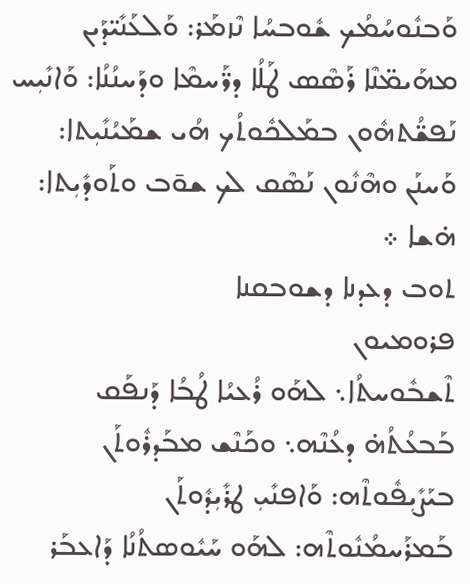ܘܰܒܢܽܘܚܳܡܳܟ ܫܽܘܒܚܳܐ ܢܶܙܡܰܪ: ܘܰܠܥܰܢܺܝ̈ܕܰܝܢ ܡܗܰܝܡ̈ܢܶܐ ܪܰܣܶܣ ܛܰܠܳܐ ܕܪ̈ܰܚܡܶܐ ܘܕܰܚܢܳܢܳܐ: ܘܰܐܢܺܝܼܚ ܢܰܦܫ̈ܳܬܗܽܘܢ ܒܡܰܠܟܽܘܬܳܟ ܗܳܝ ܫܡܰܝܳܢܺܝܼܬܐ: ܘܰܚܢܰܢ ܘܗܶܢܽܘܢ ܢܰܣܶܩ ܠܟ ܫܘ̄ܒ ܘܬܰܘܕܺܝܼܬܐ: ܗ̇ܫܐ ܀
ܬܘܒ ܕܥܕܢܐ ܕܫܘܒܩܢܐ
ܦܪܘܡܝܘܢ
ܬܶܫܒܽܘܚܬܳܐ܆ ܠܗܰܘ ܪܳܥܝܳܐ ܛܳܒܳܐ ܕܰܢܦܰܩ ܒܰܒܥܳܬܳܗ̇ ܕܥܳܢܶܗ܆ ܘܟܰܢܶܫ ܡܒܰܕܪܽܘܬܰܢ ܒܝܰܨܺܝܼܦܽܘܬܶܗ: ܘܰܐܦܢܺܝܼ ܛܪܺܝܼܕܽܘܬܰܢ ܒܰܡܪܰܚܡܳܢܽܘܬܶܗ: ܠܗܰܘ ܚܰܝܽܘܣܬܳܢܳܐ ܕܰܐܥܒܰܪ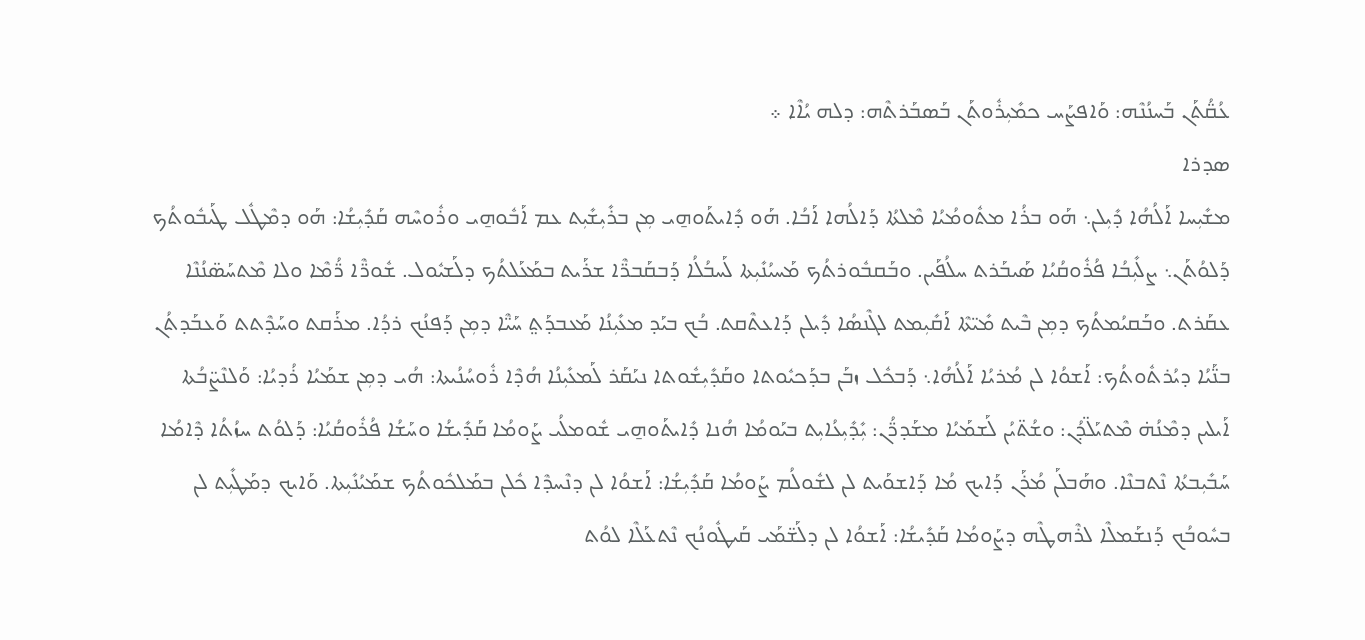ܥܳܩ̈ܳܬܰܢ ܒܰܚܢܳܢܶܗ: ܘܰܐܦܨܰܚ ܟܡܺܝܼܪܽܘܬܰܢ ܒܰܣܒܰܪܬܶܗ: ܕܠܗ ܝܳܐܶܐ ܀
ܣܕܪܐ
ܡܫܺܝܼܚܐ ܐܰܠܳܗܳܐ ܕܺܝܼܠܢ܆ ܗܰܘ ܒܪܳܐ ܡܬܽܘܡܳܝܳܐ ܡܶܠܬܳܐ ܕܰܐܠܳܗܐ ܐܰܒܳܐ. ܗܰܘ ܕܺܐܝܬܰܘܗ̱ܝ ܡܼܢ ܒܪܺܝܼܫܺܝܼܬ ܥܡ ܐܰܒܽܘܗ̱ܝ ܘܪܽܘܚܶܗ ܩܰܕܺܝܼܫܳܐ: ܗܰܘ ܕܡܶܛܽܠ ܛܰܝܒܽܘܬܳܟ ܕܰܠܘܳܬܰܢ܆ ܨܠܺܝܼܒܳܐ ܦܳܪܽܘܩܳܝܳܐ ܣܰܝܒܰܪܬ ܚܠܳܦܰܝܢ. ܘܒܰܩܒܽܘܪܬܳܟ ܡܰܚܝܳܢܺܝܼܬܐ ܠܰܚܒܳܠܳܐ ܕܰܒܩܰܒܪ̈ܶܐ ܫܪܰܝܬ ܒܡܰܥܰܠܬܳܟ ܕܠܰܫܝܽܘܠ. ܫܽܘܪ̈ܶܐ ܪ̈ܳܡܶܐ ܘܠܐ ܡܶܬܚܰܣ̈ܢܳܢܶܐ ܥܩܰܪܬ. ܘܒܰܩܝܳܡܬܳܟ ܕܡܼܢ ܒܶܝܬ ܡܺܝ̈ܬܶܐ ܐܰܩܺܝܼܡܬ ܠܓܶܢܣܳܐ ܕܺܝܠܢ ܕܰܐܥܬܶܩܬ. ܒܳܟ ܒܝܰܕ ܡܥܺܝܼܢܳܐ ܡܰܥܒܕܰܬ݀ ܚܰܝ̈ܶܐ ܕܡܼܢ ܕܰܦܢܳܟ ܪܕܳܐ. ܡܪܰܩܬ ܘܚܰܕܶܬܬ ܘܰܥܒܰܕܬܳܢ ܒܢ̈ܰܝܳܐ ܕܝܳܪܬܽܘܬܳܟ: ܐܰܫܘܳܐ ܠܢ ܡܳܪܝܳܐ ܐܰܠܳܗܳܐ܆ ܕܰܒܟܽܠ ܙܒܰܢ ܒܕܰܟܝܽܘܬܐ ܘܩܰܕܺܝܼܫܽܘܬܐ ܢܝܰܩܰܪ ܠܰܡܥܺܝܼܢܳܐ ܗܳܕܶܐ ܪܽܘܚܳܢܳܝܬܐ: ܗܳܝ ܕܡܼܢ ܫܡܰܝܳܐ ܪܳܕܝܳܐ: ܘܰܠܢܶܨ̈ܒܳܬܐ ܐܰܝܠܝܢ ܕܡܶܢܳܗ̇ ܡܶܬܝܰܠ̈ܕܳܢ: ܘܫܳܬ̈ܝܳܢ ܠܰܫܡܰܝܳܐ ܡܫܰܕܪ̈ܳܢ: ܝܼܺܕܺܝܼܥܳܐܝܼܬ ܒܝܰܘܡܳܐ ܗܳܢܐ ܕܺܐܝܬܰܘܗ̱ܝ ܫܽܘܡܠܳܝ ܨܰܘܡܳܐ ܩܰܕܺܝܫܳܐ ܘܚܰܫܳܐ ܦܳܪܽܘܩܳܝܳܐ: ܕܰܠܘܳܬ ܚܙܳܬܳܐ ܕܶܐܡܳܐ ܚܰܒܺܝܼܒܬܳܐ ܢܶܬܒܢܶܐ. ܘܗܰܒܠܰܢ ܡܳܪܰܢ ܕܰܐܝܟ ܡܳܐ ܕܰܐܫܘܰܝܬ ܠܢ ܠܫܽܘܠܳܡ ܨܰܘܡܳܐ ܩܰܕܺܝܼܫܳܐ: ܐܰܫܘܳܐ ܠܢ ܕܢܶܚܕܶܐ ܟܽܠܢ ܒܡܰܠܟܽܘܬܳܟ ܫܡܰܝܳܢܺܝܼܬܐ. ܘܰܐܝܟ ܕܡܰܛܺܝܼܬ ܠܢ ܒܚܽܘܒܳܟ ܕܰܢܫܰܡܠܶܐ ܠܪܶܗܛܶܗ ܕܨܰܘܡܳܐ ܩܰܕܺܝܫܳܐ: ܐܰܫܘܳܐ ܠܢ ܕܠܰܫ̈ܡܰܝ ܩܰܝܛܽܘܢܳܟ ܢܶܬܥܰܠܶܐ ܠܘܳܬ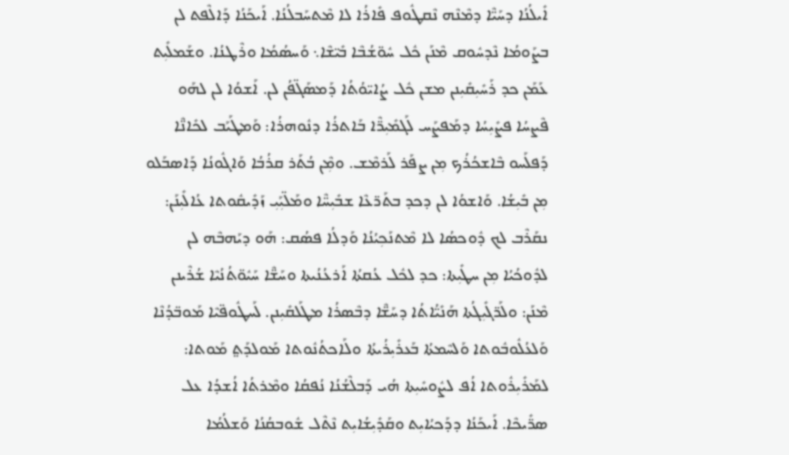ܐܺܝܠܳܢܳܐ ܕܚܰܝ̈ܶܐ ܕܡܶܢܶܗ ܢܶܩܛܽܘܦ ܦܺܐܪܳܐ ܠܐ ܡܶܬܚܰܒܠܳܢܳܐ. ܐܰܝܟܰܢܳܐ ܕܰܐܠܶܦܬ ܠܢ ܒܨܰܘܡܳܐ ܢܶܕܚܽܘܩ ܡܶܢܰܢ ܟܽܠ ܚܽܘ̈ܫܳܒܶܐ ܒܺܝ̈ܫܶܐ܆ ܘܰܚܣܳܡܳܐ ܘܪܶܛܢܳܐ. ܘܫܰܡܠܺܝܼܬ ܥܰܡܰܢ ܟܕ ܪܰܚܺܝܼܩܺܝܼܢܢ ܡܫܢ ܟܽܠ ܨܳܐܝ̈ܘܳܬܳܐ ܕܰܡܣܰܓ̈ܦܳܢ ܠܢ. ܐܰܫܘܳܐ ܠܢ ܠܗܰܘ ܦܶܨܚܳܐ ܦܨܺܝܼܚܳܐ ܕܡܰܦܨܰܚ ܠܰܓܡܺܝܼܪ̈ܶܐ ܒܰܐܬܪܳܐ ܕܢܽܘܗܪܳܐ: ܘܰܡܛܰܝܰܒ ܠܟܺܐܢ̈ܶܐ ܕܰܦܠܰܚܘ ܒܶܐܫܟܳܪܳܟ ܡܼܢ ܨܦܰܪ ܠܰܪܡܶܫ. ܘܡܼܶܢ ܒܳܬܰܪ ܩܪܳܒܳܐ ܘܰܐܓܽܘܢܳܐ ܕܰܐܣܒܰܠܘ ܡܼܢ ܒܺܝܼܫܳܐ. ܘܰܐܫܘܳܐ ܠܢ ܕܟܕ ܒܬܰܪ̈ܥܶܐ ܫܒܺܝܼܚ̈ܶܐ ܘܡܰܠ̈ܝܼܰܝܼ ܙܰܕܺܝܩܽܘܬܐ ܥܳܐܠܺܝܼܢܰܢ: ܢܩܰܪܶܒ ܠܟ ܕܽܘܟܣܳܐ ܠܐ ܡܶܬܢܰܟܼܝܳܢܳܐ ܘܰܕܠܳܐ ܦܣܳܩ: ܗܰܘ ܕܝܰܗܒܶܗ ܠܢ ܠܕܽܘܟܳܝܳܐ ܡܼܢ ܚܛܺܝܼܬܐ: ܟܕ ܠܟܽܠ ܥܳܩܬܳܐ ܐܰܪܥܳܢܳܝܬܐ ܘܚܰܫ̈ܶܐ ܚܰܝܽܘ̈ܬܳܢܳܝܶܐ ܫܳܪܶܝܢܢ ܡܶܢܰܢ: ܘܠܰܪ̈ܓܺܝܼܓܳܬܐ ܗܰܢܺܝ̈ܳܐܬܳܐ ܕܚܰܫ̈ܶܐ ܕܒܶܣܪܳܐ ܡܛܰܠܩܺܝܼܢܢ. ܠܰܚܛܽܘܦ̈ܝܶܐ ܡܰܘܒ̈ܕܳܢܶܐ ܘܰܠܥܳܠܽܘܒܽܘܬܐ ܘܰܠܚܶܡܬܳܐ ܒܰܥܪܺܝܼܪܳܝܬܳܐ ܘܠܰܐܟܬܳܢܽܘܬܐ ܡܰܘܠܕܰܬ݀ ܡܰܘܬܐ: ܠܡܰܪܺܝܼܪܽܘܬܐ ܐܳܦ ܠܨܽܘܚܺܝܼܬܐ ܗܳܝ ܕܰܒܠܶܫܳܢܳܐ ܢܳܦܩܳܐ ܘܡܶܪܬܳܐ ܐܳܫܕܳܐ ܥܠ ܣܪ̈ܺܝܟܶܐ. ܐܰܝܟܰܢܳܐ ܕܕܰܟܝܳܐܝܼܬ ܘܩܰܕܺܝܼܫܳܐܝܼܬ ܢܶܬܶܠ ܫܽܘܒܩܳܢܳܐ ܘܰܫܠܳܡܳܐ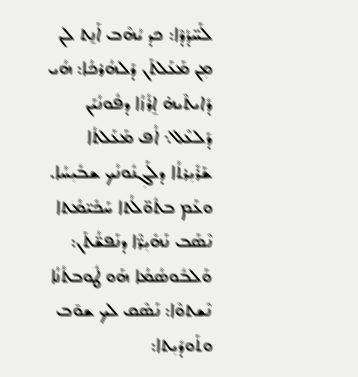ܠܰܚ̈ܕܳܕܶܐ: ܟܕ ܝܳܗܶܒ ܐܰܢ̱ܬ ܠܢ ܡܼܢ ܡܰܥܰܠܬܰܢ ܕܰܠܗܳܪܟܳܐ: ܗܳܝ ܕܺܐܝܬܶܝܗ̇ ܐ̱ܪܳܙܳܐ ܕܦܽܘܢܳܝܰܢ ܕܰܠܥܶܠ܆ ܐܳܦ ܡܰܥܰܠܬܳܐ ܫܰܪܺܝܼܪܬܳܐ ܕܠܰܓܼܢܽܘܢܳܟ ܫܒܺܝܼܚܳܐ. ܘܥܰܡ ܒܬܽܘ̈ܠܳܬܐ ܚܰܟܺܝ̈ܡܳܬܐ ܢܶܣܰܒ ܢܰܗܺܝܼܪ̈ܶܐ ܕܢܰܦܫ̈ܳܬܰܢ: ܘܰܠܒܽܘܣܳܡܳܐ ܗܰܘ ܛܽܘܒܬܳܢܳܐ ܢܶܫܬܘܶܐ: ܢܰܣܶܩ ܠܟ ܫܘ̄ܒ ܘܬܰܘܕܺܝܼܬܐ: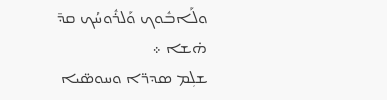ܘܠܰܐܒܽܘܟ ܘܰܠܪܽܘܚܳܟ ܩܕ̄ ܗ̇ܫܐ ܀
ܫܠܼܡ ܣܕܪ̈ܐ ܘܚܘܣ̈ܝܐ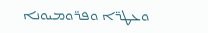ܘܥܛܪ̈ܐ ܘܦܪ̈ܘܡܝܘܢܐ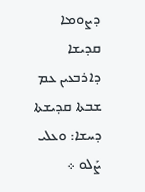ܕܨܘܡܐ ܩܕܝܫܐ ܕܐܪܒܥܝܢ ܥܡ ܫܒܬܐ ܩܕܝܫܬܐ ܕܚܫܐ: ܘܥܠܝ ܨܰܠܘ ܀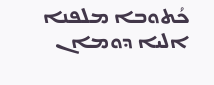ܟܳܬܘܒܐ ܡܠܦܢܐ ܐܠܝܐ ܕܘܡܐܢ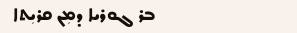ܒܪ ܓܘܪܝܐ ܕܡܼܢ ܩܪܝܼܬܐ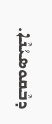ܕܒܶܩܘܣܝܳܢܶܐ.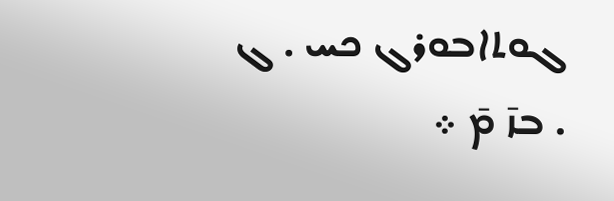ܓܘܬܐܒܘܪܓ ܟܚ . ܓ . ܒܙ̄ ܡ̄ ܀